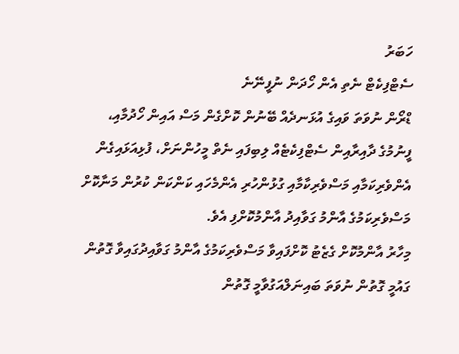ހަބަރު
ސެޓްފިކެޓް ނެތި އެން ހޯދަން ނުފީނޭނެ
ޑްރޯން ނުވަތަ ވައިގެ އުޅަނދެއް ބޭނުން ކޮށްގެން މަސް އައިން ހޯދުމާއި، ފީނުމުގެ ދާއިރާއިން ސެޓްފިކެޓެއް ލިބިފައި ނެތް މީހުންނަށް، ފުޅިއަޅައިގެން އެންވެރިކަމާއި މަސްވެރިކާމާއި ގުޅުންހުރި އެންމެހައި ކަންކަން ކުރުން މަނާކޮށް މަސްވެރިކަމުގެ އާންމު ގަވާއިދު އާންމުކޮށްފި އެވެ.
މިހާރު އާންމުކޮށް ގެޒެޓު ކޮށްފައިވާ މަސްވެރިކަމުގެ އާންމު ގަވާއިދުގައިވާ ގޮތުން ގައުމީ ގޮތުން ނުވަތަ ބައިނަލްއަގުވާމީ ގޮތުން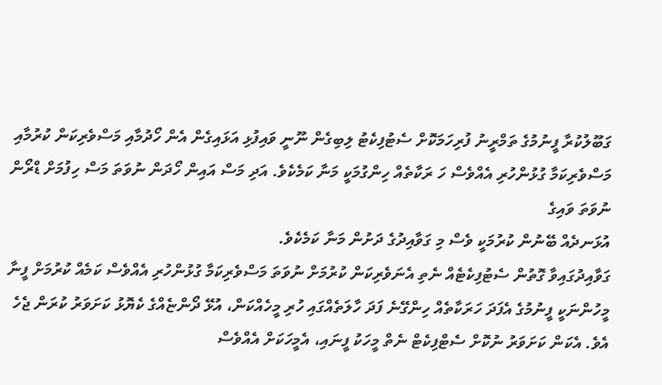ގަބޫލުކުރާ ފީނުމުގެ ތަމްރީނު ފުރިހަމަކޮށް ސެޓުފިކެޓު ލިބިގެން ނޫނީ ވައިފުޅި އަޅައިގެން އެން ހޯދުމާއި މަސްވެރިކަން ކުރުމާއި މަސްވެރިކަމާ ގުޅުންހުރި އެއްވެސް ހަ ރަކާތެއް ހިންގުމަކީ މަނާ ކަމެކެވެ. އަދި މަސް އައިން ހޯދަން ނުވަތަ މަސް ހިފުމަށް ޑްރޯން ނުވަތަ ވައިގެ
އުޅަނދެއް ބޭނުން ކުރުމަކީ ވެސް މި ގަވާއިދުގެ ދަށުން މަނާ ކަމެކެވެ.
ގަވާއިދުގައިވާ ގޮތުން ސެޓުފިކެޓެއް ނެތި އެނަވެރިކަން ކުރުމަށް ނުވަތަ މަސްވެރިކަމާ ގުޅުންހުރި އެއްވެސް ކަމެއް ކުރުމަށް ފީނާ މީހުންނަކީ ފީނުމުގެ އެފަދަ ހަރަކާތެއް ހިންގޭނެ ފަދަ ހާލަތެއްގައި ހުރި މީހެއްކަން، އުޅޭ ދޯންޏެއްގެ ކެޔޮޅު ކަށަވަރު ކުރަން ޖެހެ އެވެ. އެކަން ކަށަވަރު ނުކޮށް ސެޓްފިކެޓް ނެތް މީހަކު ފީނައި، އެމީހަކަށް އެއްވެސް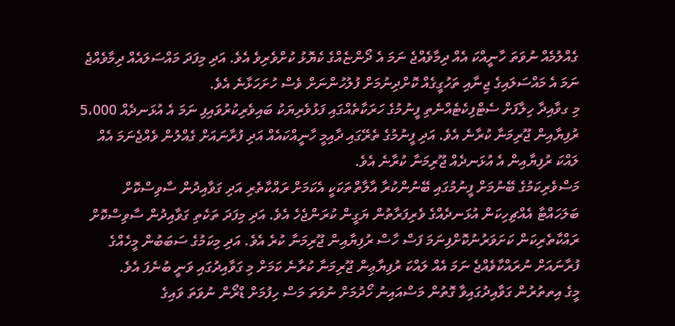ގެއްލުމެއް ނުވަތަ ހާނީއްކަ އެއް ދިމާވެއްޖެ ނަމަ އެ ދޯންޏެއްގެ ކެޔޮޅު ކުށްވެރިވެ އެވެ. އަދި މިފަދަ މައްސަލައެއް ދިމާވެއްޖެ ނަމަ އެ މައްސަލައިގެ ޖިނާއި ތަހުގީގެއް ކޮށްދިނުމަށް ފުލުހުންނަށް ވެސް ހުށަހަޅާނެ އެވެ.
މި ގވާއިދާ ހިލާފަށް ސެޓްފިކެޓެއްނެތި ފީނުމުގެ ހަރަކާތެއްގައި ފަޅުވެރިޔަކު ބައިވެރިކުރުވައިފި ނަމަ އެ އުޅަނދެއް 5،000 ރުފިޔާއިން ޖޫރިމަނާ ކުރާނެ އެވެ. އަދި ފީނުމުގެ ތެރޭގައި ދާއިމީ ހާނީއްކައެއް އަދި ފުރާނައަށް ގެއްލުން ވެއްޖެނަމަ އެއް ލައްކަ ރުފިޔާއިން އެ އުޅަނދެއް ޖޫރިމަނާ ކުރާނެ އެވެ.
މަސްވެރިކަމުގެ ބޭނުމަށް ފީނުމުގައި ބޭނުންކުރާ އާލާތްތަކަކީ އެކަމަށް ރައްކާތެރި އަދި ގަވާއިދުން ސާވިސްކޮށް ބަލަހައްޓާ އެއްޗިހިކަން އުޅަނދެއްގެ ވެރިފަރާތުން ޔަގީން ކުރަންޖެހެ އެވެ. އަދި މިފަދަ ތަކެތި ގަވާއިދުން ސާވިސްކޮށް ރައްކާތެރިކަން ކަށަވަރުނުކޮށްފިނަމަ ފަސް ހާސް ރުފިޔާއިން ޖޫރިމަނާ ކުރެ އެވެ. އަދި މިކަމުގެ ސަބަބުން މީހެއްގެ ފުރާނައަށް ނުރައްކާވެއްޖެ ނަމަ އެއް ލައްކަ ރުފިޔާޢިން ޖޫރިމަނާ ކުރާނެ ކަމަށް މި ގަވާއިދުގައި ވަނީ ބުނެފަ އެވެ.
މީގެ އިތތުރުން ގަވާއިދުގައިވާ ގޮތުން މަސްއައިނު ހޯދުމަށް ނުވަތަ މަސް ހިފުމަށް ޑްރޯން ނުވަތަ ވައިގެ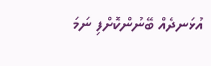އުޅަނދެއް ބޭނުންކޮށްފި ނަމަ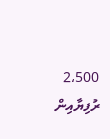2،500 ރުފިޔާއިން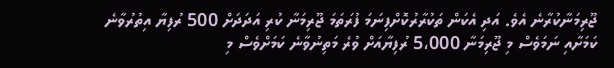ޖޫރިމަނާކުރާނެ އެވެ. އަދި އެކަން ތަކުރާރުކޮށްފިނަމަ ފުރަތަމަ ޖޫރިމަނާ ކުރި އަދަދަށް 500 ރުފިޔާ އިތުރުވާނެ ކަމަށާއި ނަމަވެސް މި ޖޫރިމަނާ 5،000 ރުފިޔާއަށް ވުރެ މަތިނުވާނެ ކަމަށްވެސް މި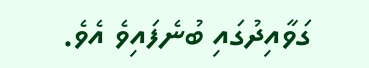ގަވާއިދުގައި ބުނެފައިވެ އެވެ.